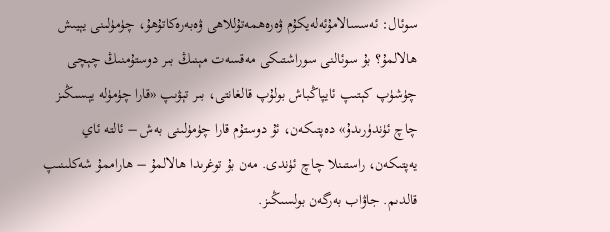سوئال: ئەسسالامۇئەلەيكۇم ۋەرەھمەتۇللاھى ۋەبەرەكاتۇھۇ، چۈمۈلىنى يېيىش ھالالمۇ؟ بۇ سوئالنى سوراشتىكى مەقسەت مېنىڭ بىر دوستۇمنىڭ چېچى چۈشۈپ كېتىپ ئايپاڭباش بولۇپ قالغانتى، بىر تېۋىپ «قارا چۈمۈلە يېسىڭىز چاچ ئۈندۈرىدۇ» دەپتىكەن، ئۇ دوستۇم قارا چۈمۈلىنى بەش – ئالتە ئاي يەپتىكەن، راستىنلا چاچ ئۈندى. مەن بۇ توغرىدا ھالالمۇ – ھاراممۇ شەكلىنىپ قالدىم. جاۋاب بەرگەن بولسىڭىز.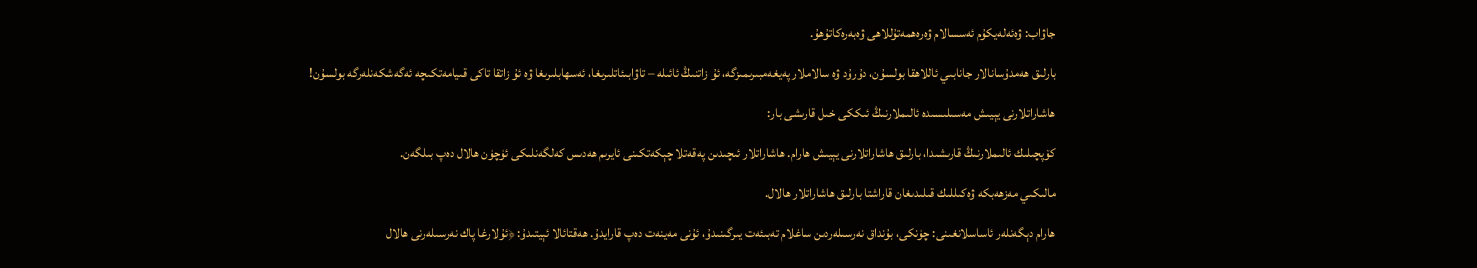جاۋاب: ۋەئەلەيكۇم ئەسسالام ۋەرەھمەتۇللاھى ۋەبەرەكاتۇھۇ.

بارلىق ھەمدۇسانالار جانابىي ئاللاھقا بولسۇن، دۇرۇد ۋە سالاملار پەيغەمبىرىمىزگە، ئۇ زاتنىڭ ئائىلە – تاۋابىئاتلىرىغا، ئەسھابلىرىغا ۋە ئۇ زاتقا تاكى قىيامەتكىچە ئەگەشكەنلەرگە بولسۇن!

ھاشاراتلارنى يېيىش مەسىلىسىدە ئالىملارنىڭ ئىككى خىل قارىشى بار:

كۆپچىلىك ئالىملارنىڭ قارىشىدا، بارلىق ھاشاراتلارنى يېيىش ھارام. ھاشاراتلار ئىچىدىن پەقەتلا چېكەتكىنى ئايرىم ھەدىس كەلگەنلىكى ئۈچۈن ھالال دەپ بىلگەن.

مالىكىي مەزھەبكە ۋەكىللىك قىلىدىغان قاراشتا بارلىق ھاشاراتلار ھالال.

ھارام دېگەنلەر ئاساسلانغىنى: چۈنكى، بۇنداق نەرسىلەردىن ساغلام تەبىئەت يىرگىنىدۇ، ئۇنى مەينەت دەپ قارايدۇ. ھەقتائالا ئېيتىدۇ: ﴿ئۇلارغا پاك نەرسىلەرنى ھالال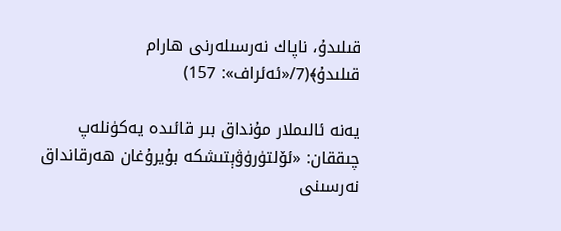قىلىدۇ، ناپاك نەرسىلەرنى ھارام قىلىدۇ﴾(7/«ئەئراف»: 157)

يەنە ئالىملار مۇنداق بىر قائىدە يەكۈنلەپ چىققان: «ئۆلتۈرۈۋېتىشكە بۇيرۇغان ھەرقانداق نەرسىنى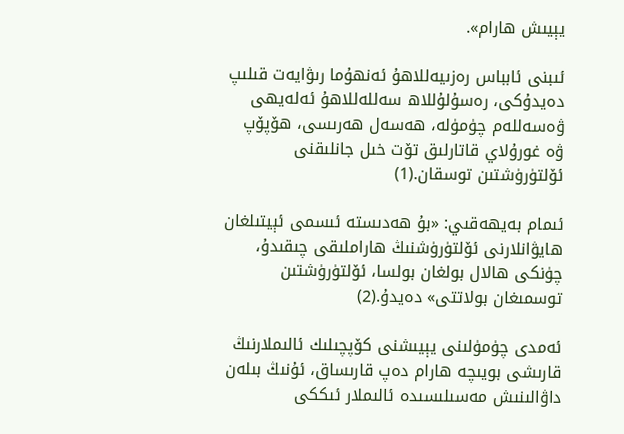يېيىش ھارام».

ئىبنى ئابباس رەزىيەللاھۇ ئەنھۇما رىۋايەت قىلىپ دەيدۇكى، رەسۇلۇللاھ سەللەللاھۇ ئەلەيھى ۋەسەللەم چۈمۈلە، ھەسەل ھەرىسى، ھۆپۆپ ۋە غورۇلاي قاتارلىق تۆت خىل جانلىقنى ئۆلتۈرۈشتىن توسقان.(1)

ئىمام بەيھەقىي: «بۇ ھەدىستە ئىسمى ئېيتىلغان ھايۋانلارنى ئۆلتۈرۈشنىڭ ھاراملىقى چىقىدۇ، چۈنكى ھالال بولغان بولسا، ئۆلتۈرۈشتىن توسمىغان بولاتتى» دەيدۇ.(2)

ئەمدى چۈمۈلىنى يېيىشنى كۆپچىلىك ئالىملارنىڭ قارىشى بويىچە ھارام دەپ قارىساق، ئۇنىڭ بىلەن داۋالىنىش مەسىلىسىدە ئالىملار ئىككى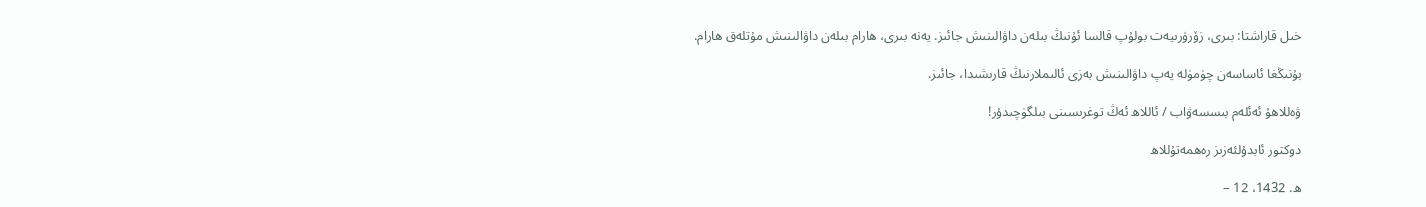خىل قاراشتا: بىرى، زۆرۈرىيەت بولۇپ قالسا ئۇنىڭ بىلەن داۋالىنىش جائىز. يەنە بىرى، ھارام بىلەن داۋالىنىش مۇتلەق ھارام.

بۇنىڭغا ئاساسەن چۈمۈلە يەپ داۋالىنىش بەزى ئالىملارنىڭ قارىشىدا، جائىز.

ۋەللاھۇ ئەئلەم بىسسەۋاب / ئاللاھ ئەڭ توغرىسىنى بىلگۈچىدۇر!

دوكتور ئابدۇلئەزىز رەھمەتۇللاھ

ھ. 1432، 12 –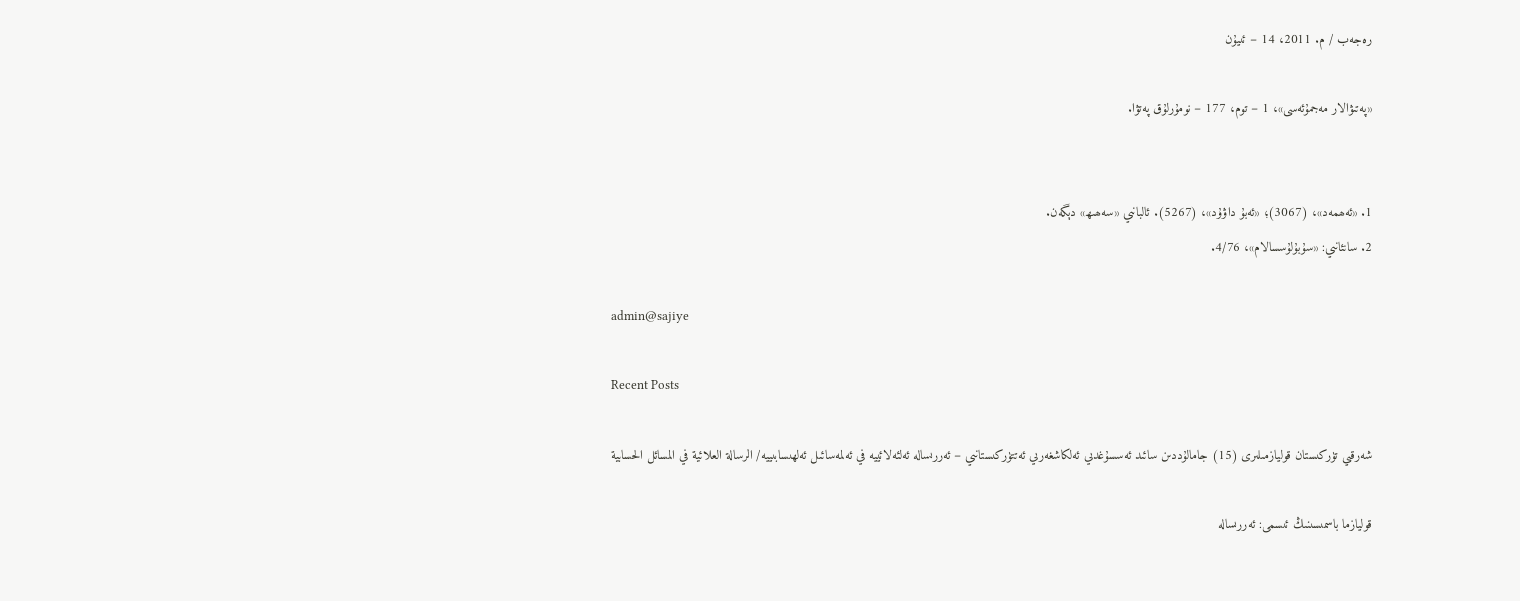رەجەب / م. 2011، 14 – ئىيۇن

«پەتىۋالار مەجمۇئەسى»، 1 – توم، 177 – نومۇرلۇق پەتۋا.


1. «ئەھمەد»، (3067)؛ «ئەبۇ داۋۇد»، (5267). ئالبانىي «سەھىھ» دېگەن.
2. سانئانىي: «سۇبۇلۇسسالام»، 4/76.

admin@sajiye

Recent Posts

شەرقىي تۈركىستان قوليازمىلىرى (15) جامالۇددىن سائىد ئەسسۇغدىي ئەلكاشغەرىي ئەتتۈركىستانىي – ئەررىسالە ئەلئەلائييە في ئەلمەسائىل ئەلھىسابىييە/ الرسالة العلائية في المسائل الحسابية

قوليازما باسمىسىنىڭ ئىسمى: ئەررىسالە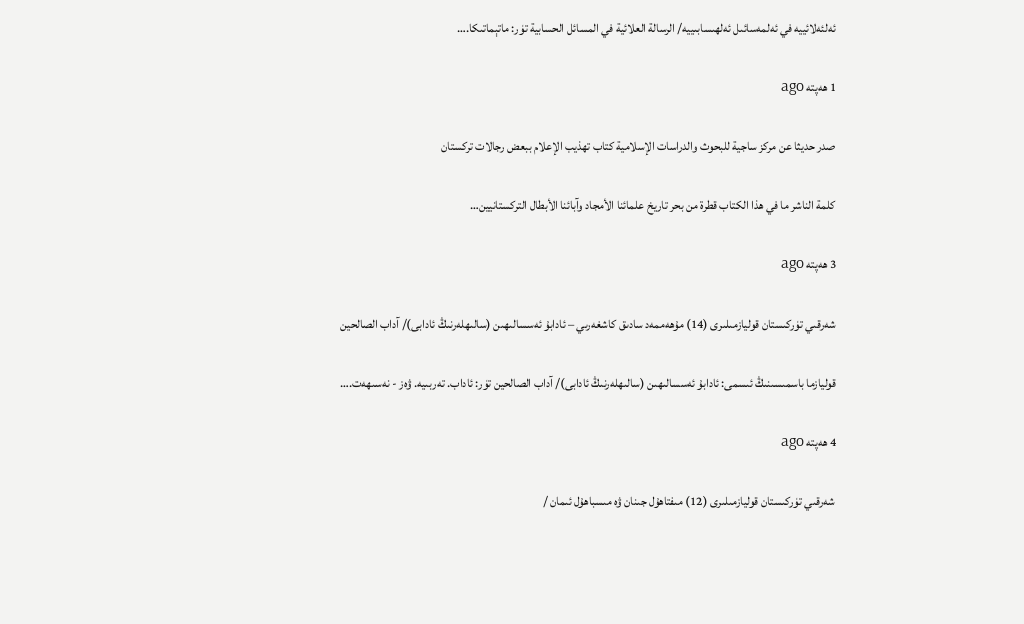ئەلئەلائييە في ئەلمەسائىل ئەلھىسابىييە/ الرسالة العلائية في المسائل الحسابية تۈر: ماتېماتىكا.…

1 ھەپتە ago

صدر حديثا عن مركز ساجية للبحوث والدراسات الإسلامية كتاب تهذيب الإعلام ببعض رجالات تركستان

كلمة الناشر ما في هذا الكتاب قطرة من بحر تاريخ علمائنا الأمجاد وآبائنا الأبطال التركستانيين…

3 ھەپتە ago

شەرقىي تۈركىستان قوليازمىلىرى (14) مۇھەممەد سادىق كاشغەرىي – ئادابۇ ئەسسالىھىن (سالىھلەرنىڭ ئادابى)/ آداب الصالحين

قوليازما باسمىسىنىڭ ئىسمى: ئادابۇ ئەسسالىھىن (سالىھلەرنىڭ ئادابى)/ آداب الصالحين تۈر: ئاداب. تەربىيە. ۋەز - نەسىھەت.…

4 ھەپتە ago

شەرقىي تۈركىستان قوليازمىلىرى (12) مىفتاھۇل جىنان ۋە مىسباھۇل ئىمان /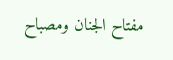مفتاح الجنان ومصباح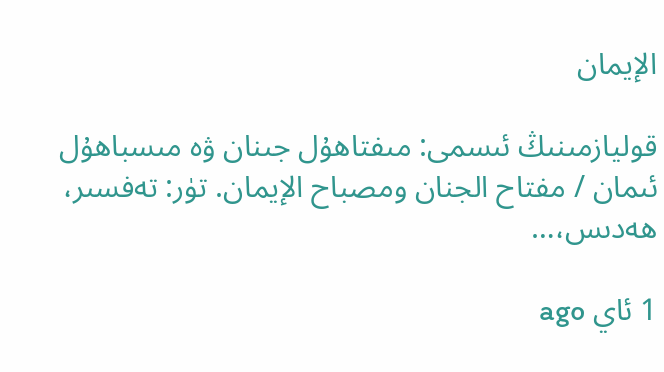الإيمان

قوليازمىنىڭ ئىسمى: مىفتاھۇل جىنان ۋە مىسباھۇل ئىمان / مفتاح الجنان ومصباح الإيمان. تۈر: تەفسىر، ھەدىس،…

1 ئاي ago